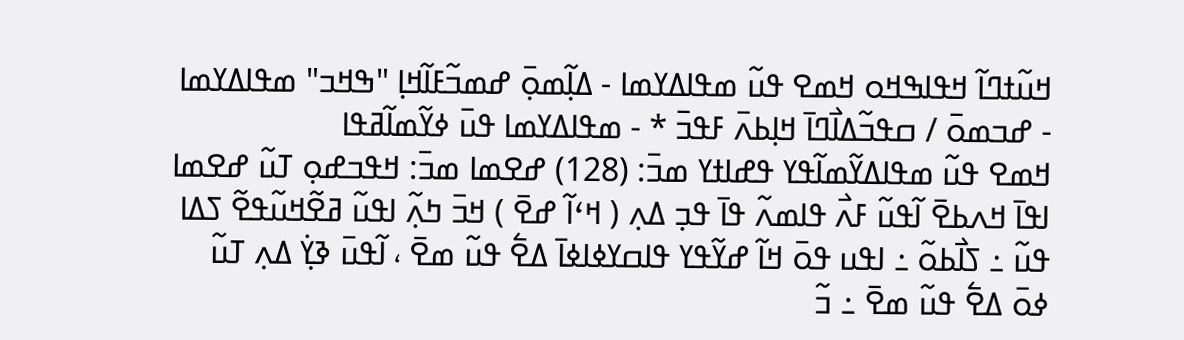ߞߎ߬ߙߣߊ߬ ߞߟߊߒߞߋ ߞߘߐ ߟߎ߬ ߘߟߊߡߌߘߊ - ߡߊ߲߬ߘߋ߲߫ ߝߘߏ߬ߓߊ߬ߞߊ߲ "ߒߞߏ" ߘߟߊߡߌߘߊ - ߝߏߘߋ߫ / ߛߟߏ߬ߡߊ߯ߣߊ߫ ߞߊ߲ߕߍ߫ ߓߟߏ߫ * - ߘߟߊߡߌߘߊ ߟߎ߫ ߦߌ߬ߘߊ߬ߥߟߊ
ߞߘߐ ߟߎ߬ ߘߟߊߡߌ߬ߘߊ߬ߟߌ ߟߝߊߙߌ ߘߏ߫: (128) ߝߐߘߊ ߘߏ߫: ߞߟߏߝߋ߲ ߠߎ߬ ߝߐߘߊ
ߊߟߊ߫ ߞߍߕߐ߫ ߊ߬ߟߎ߬ ߓߍ߯ ߟߊߘߍ߬ ߟߊ߫ ߟߏ߲ ߡߍ߲ ( ߞߵߊ߬ ߝߐ߫ ) ߞߏ߫ ߤߍ߲߬ ߊߟߎ߬ ߥߐ߬ߞߎ߬ߟߐ߬ ߖߡߊ ߟߎ߬ ߸ ߖߊ߯ߕߋ߬ ߸ ߊߟߎ ߟߋ߫ ߞߊ߬ ߝߌ߬ߟߌ ߟߊߛߌߦߊߦߊ߫ ߡߐ߱ ߟߎ߬ ߘߐ߫ ، ߊ߬ߟߎ߫ ߢߌ߲߭ ߡߍ߲ ߠߎ߬ ߦߋ߫ ߡߐ߱ ߟߎ߬ ߘߐ߫ ߸ ߏ߬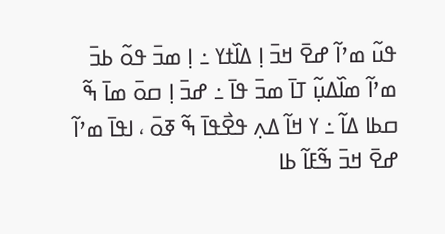ߟߎ߬ ߘߴߊ߬ ߝߐ߫ ߞߏ߫ ߊ߲ ߡߊ߰ߙߌ ߸ ߊ߲ ߘߏ߫ ߟߋ߬ ߕߏ߫ ߘߴߊ߬ ߘߊ߰ߡߎ߲߬ ߠߊ߫ ߘߏ߫ ߟߊ߫ ߸ ߝߏ߫ ߊ߲ ߛߋ߫ ߘߊ߫ ߒ߬ ߛߕߊ ߡߊ߬ ߸ ߌ ߞߊ߬ ߡߍ߲ ߟߐ߯ߟߊ߫ ߒ߬ ߧߋ߫ ، ߊߟߊ߫ ߘߴߊ߬ ߝߐ߫ ߞߏ߫ ߒ߬ߓߊ߬ ߕߊ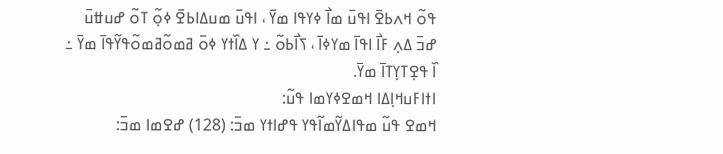ߟߋ߬ ߞߍߕߐ߫ ߊߟߎ߫ ߘߊ߯ ߦߌߟߊ ߘߌ߫ ، ߊߟߎ߫ ߘߎߡߊߕߐ߫ ߦߋ߲߬ ߠߋ߬ ߝߎߚߎ߫ ߝߏ߫ ߡߍ߲ ߓߊ߯ ߊߟߊ߫ ߘߌߦߊ߫ ، ߖߊ߯ߕߋ߬ ߸ ߌ ߡߊ߰ߙߌ ߦߋ߫ ߥߘߋ߬ߥߘߋ߬ߟߌ߬ߟߊ߫ ߘߌ߫ ߸ ߊ߰ ߟߐ߲ߠߌ߲ߠߊ߫ ߘߌ߫.
ߊߙߊߓߎߞߊ߲ߡߊ ߞߘߐߦߌߘߊ ߟߎ߬:
ߞߘߐ ߟߎ߬ ߘߟߊߡߌ߬ߘߊ߬ߟߌ ߟߝߊߙߌ ߘߏ߫: (128) ߝߐߘߊ ߘߏ߫: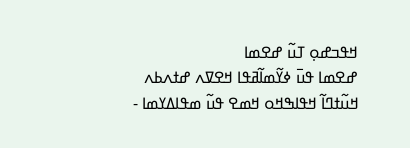ߞߟߏߝߋ߲ ߠߎ߬ ߝߐߘߊ
ߝߐߘߊ ߟߎ߫ ߦߌ߬ߘߊ߬ߥߟߊ ߞߐߜߍ ߝߙߍߕߍ
ߞߎ߬ߙߣߊ߬ ߞߟߊߒߞߋ ߞߘߐ ߟߎ߬ ߘߟߊߡߌߘߊ -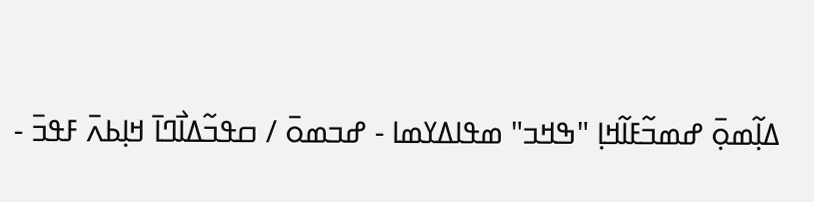ߡߊ߲߬ߘߋ߲߫ ߝߘߏ߬ߓߊ߬ߞߊ߲ "ߒߞߏ" ߘߟߊߡߌߘߊ - ߝߏߘߋ߫ / ߛߟߏ߬ߡߊ߯ߣߊ߫ ߞߊ߲ߕߍ߫ ߓߟߏ߫ -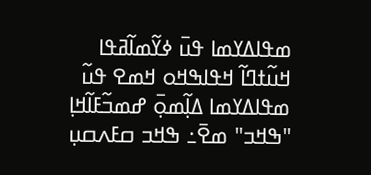ߘߟߊߡߌߘߊ ߟߎ߫ ߦߌ߬ߘߊ߬ߥߟߊ
ߞߎ߬ߙߣߊ߬ ߞߟߊߒߞߋ ߞߘߐ ߟߎ߬ ߘߟߊߡߌߘߊ ߡߊ߲߬ߘߋ߲߫ ߝߘߏ߬ߓߊ߬ߞߊ߲ "ߒߞߏ" ߘߐ߫߸ ߒߞߏ ߛߓߍߛߎ߲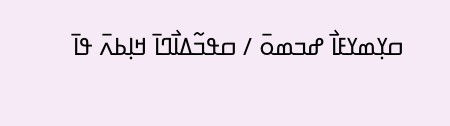ߛߌ߲ߘߌߓߊ߯ ߝߏߘߋ߫ / ߛߟߏ߬ߡߊ߯ߣߊ߫ ߞߊ߲ߕߍ߫ ߟߊ߫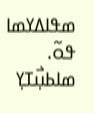ߘߟߊߡߌߘߊ ߟߋ߬.
ߘߊߕߎ߲߯ߠߌ߲